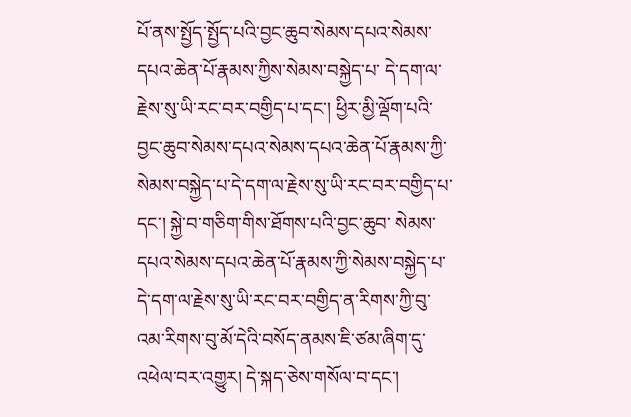པོ་ནས་སྤྱོད་སྤྱོད་པའི་བྱང་ཆུབ་སེམས་དཔའ་སེམས་དཔའ་ཆེན་པོ་རྣམས་ཀྱིས་སེམས་བསྐྱེད་པ་ དེ་དག་ལ་རྗེས་སུ་ཡི་རང་བར་བགྱིད་པ་དང་། ཕྱིར་མྱི་ལྡོག་པའི་བྱང་ཆུབ་སེམས་དཔའ་སེམས་དཔའ་ཆེན་པོ་རྣམས་ཀྱི་སེམས་བསྐྱེད་པ་དེ་དག་ལ་རྗེས་སུ་ཡི་རང་བར་བགྱིད་པ་དང་། སྐྱེ་བ་གཅིག་གིས་ཐོགས་པའི་བྱང་ཆུབ་ སེམས་དཔའ་སེམས་དཔའ་ཆེན་པོ་རྣམས་ཀྱི་སེམས་བསྐྱེད་པ་དེ་དག་ལ་རྗེས་སུ་ཡི་རང་བར་བགྱིད་ན་རིགས་ཀྱི་བུ་འམ་རིགས་བུ་མོ་དེའི་བསོད་ནམས་ཇི་ཙམ་ཞིག་དུ་འཕེལ་བར་འགྱུར། དེ་སྐད་ཅེས་གསོལ་བ་དང་།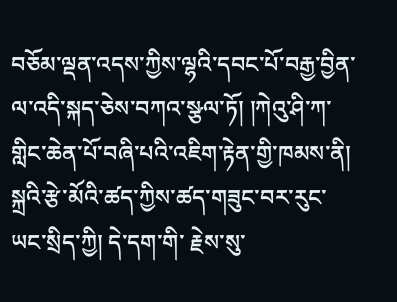བཅོམ་ལྡན་འདས་ཀྱིས་ལྷའི་དབང་པོ་བརྒྱ་བྱིན་ལ་འདི་སྐད་ཅེས་བཀའ་སྩལ་ཏོ། །ཀེའུ་ཤི་ཀ་གླིང་ཆེན་པོ་བཞི་པའི་འཇིག་རྟེན་གྱི་ཁམས་ནི། སྐྲའི་རྩེ་མོའི་ཚད་ཀྱིས་ཚད་གཟུང་བར་རུང་ཡང་སྲིད་ཀྱི། དེ་དག་གི་ རྗེས་སུ་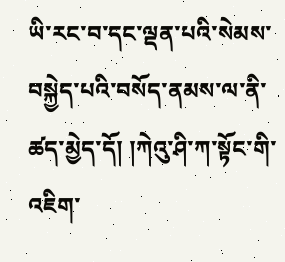ཡི་རང་བ་དང་ལྡན་པའི་སེམས་བསྐྱེད་པའི་བསོད་ནམས་ལ་ནི་ཚད་མྱེད་དོ། །ཀེའུ་ཤི་ཀ་སྟོང་གི་འཇིག་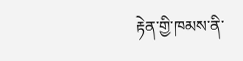རྟེན་གྱི་ཁམས་ནི་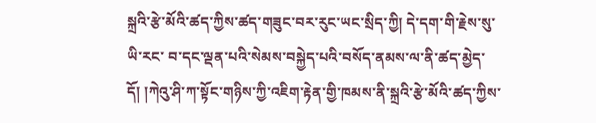སྐྲའི་རྩེ་མོའི་ཚད་ཀྱིས་ཚད་གཟུང་བར་རུང་ཡང་སྲིད་ཀྱི། དེ་དག་གི་རྗེས་སུ་ཡི་རང་ བ་དང་ལྡན་པའི་སེམས་བསྐྱེད་པའི་བསོད་ནམས་ལ་ནི་ཚད་མྱེད་དོ། །ཀེའུ་ཤི་ཀ་སྟོང་གཉིས་ཀྱི་འཇིག་རྟེན་གྱི་ཁམས་ནི་སྐྲའི་རྩེ་མོའི་ཚད་ཀྱིས་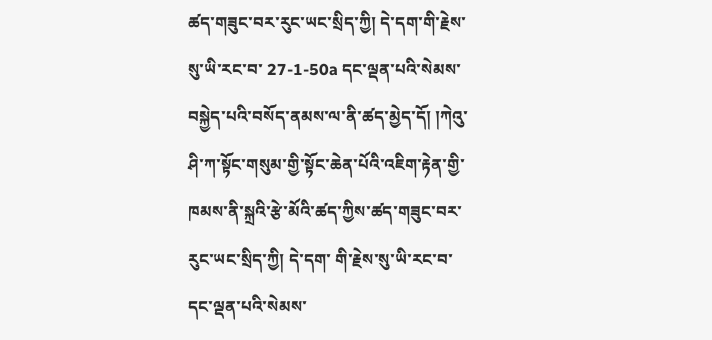ཚད་གཟུང་བར་རུང་ཡང་སྲིད་ཀྱི། དེ་དག་གི་རྗེས་སུ་ཡི་རང་བ་ 27-1-50a དང་ལྡན་པའི་སེམས་བསྐྱེད་པའི་བསོད་ནམས་ལ་ནི་ཚད་མྱེད་དོ། །ཀེའུ་ཤི་ཀ་སྟོང་གསུམ་གྱི་སྟོང་ཆེན་པོའི་འཇིག་རྟེན་གྱི་ཁམས་ནི་སྐྲའི་རྩེ་མོའི་ཚད་ཀྱིས་ཚད་གཟུང་བར་རུང་ཡང་སྲིད་ཀྱི། དེ་དག་ གི་རྗེས་སུ་ཡི་རང་བ་དང་ལྡན་པའི་སེམས་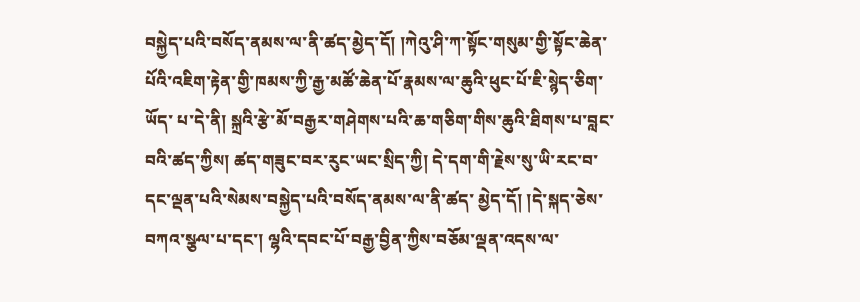བསྐྱེད་པའི་བསོད་ནམས་ལ་ནི་ཚད་མྱེད་དོ། །ཀེའུ་ཤི་ཀ་སྟོང་གསུམ་གྱི་སྟོང་ཆེན་པོའི་འཇིག་རྟེན་གྱི་ཁམས་ཀྱི་རྒྱ་མཚོ་ཆེན་པོ་རྣམས་ལ་ཆུའི་ཕུང་པོ་ཇི་སྙེད་ཅིག་ཡོད་ པ་དེ་ནི། སྐྲའི་རྩེ་མོ་བརྒྱར་གཤེགས་པའི་ཆ་གཅིག་གིས་ཆུའི་ཐིགས་པ་བླང་བའི་ཚད་ཀྱིས། ཚད་གཟུང་བར་རུང་ཡང་སྲིད་ཀྱི། དེ་དག་གི་རྗེས་སུ་ཡི་རང་བ་དང་ལྡན་པའི་སེམས་བསྐྱེད་པའི་བསོད་ནམས་ལ་ནི་ཚད་ མྱེད་དོ། །དེ་སྐད་ཅེས་བཀའ་སྩལ་པ་དང་། ལྷའི་དབང་པོ་བརྒྱ་བྱིན་ཀྱིས་བཅོམ་ལྡན་འདས་ལ་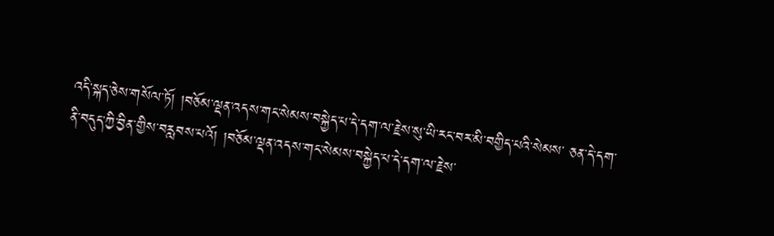འདི་སྐད་ཅེས་གསོལ་ཏོ། །བཅོམ་ལྡན་འདས་གང་སེམས་བསྐྱེད་པ་དེ་དག་ལ་རྗེས་སུ་ཡི་རང་བར་མི་བགྱིད་པའི་སེམས་ ཅན་དེ་དག་ནི་བདུད་ཀྱི་བྱིན་གྱིས་བརླབས་པའོ། །བཅོམ་ལྡན་འདས་གང་སེམས་བསྐྱེད་པ་དེ་དག་ལ་རྗེས་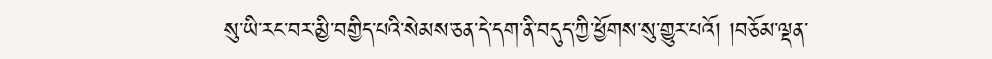སུ་ཡི་རང་བར་མྱི་བགྱིད་པའི་སེམས་ཅན་དེ་དག་ནི་བདུད་ཀྱི་ཕྱོགས་སུ་གྱུར་པའོ། །བཅོམ་ལྡན་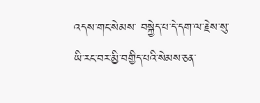འདས་གང་སེམས་ བསྐྱེད་པ་དེ་དག་ལ་རྗེས་སུ་ཡི་རང་བར་མྱི་བགྱིད་པའི་སེམས་ཅན་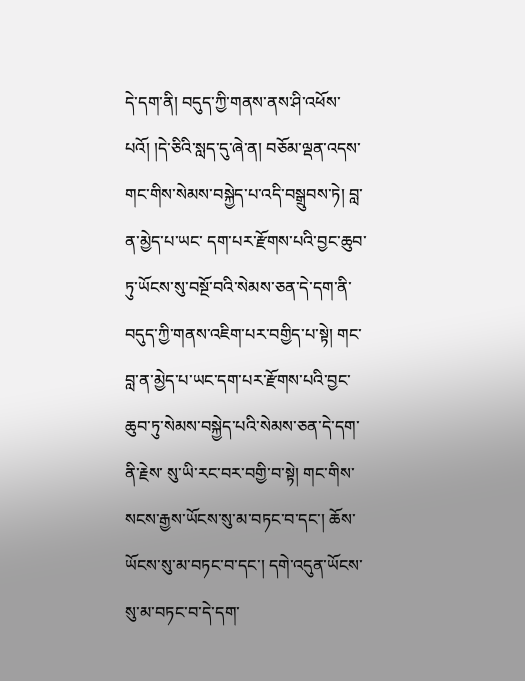དེ་དག་ནི། བདུད་ཀྱི་གནས་ནས་ཤི་འཕོས་པའོ། །དེ་ཅིའི་སླད་དུ་ཞེ་ན། བཅོམ་ལྡན་འདས་གང་གིས་སེམས་བསྐྱེད་པ་འདི་བསྒྲུབས་ཏེ། བླ་ན་མྱེད་པ་ཡང་ དག་པར་རྫོགས་པའི་བྱང་ཆུབ་ཏུ་ཡོངས་སུ་བསྔོ་བའི་སེམས་ཅན་དེ་དག་ནི་བདུད་ཀྱི་གནས་འཇིག་པར་བགྱིད་པ་སྟེ། གང་བླ་ན་མྱེད་པ་ཡང་དག་པར་རྫོགས་པའི་བྱང་ཆུབ་ཏུ་སེམས་བསྐྱེད་པའི་སེམས་ཅན་དེ་དག་ནི་རྗེས་ སུ་ཡི་རང་བར་བགྱི་བ་སྟེ། གང་གིས་སངས་རྒྱས་ཡོངས་སུ་མ་བཏང་བ་དང་། ཆོས་ཡོངས་སུ་མ་བཏང་བ་དང་། དགེ་འདུན་ཡོངས་སུ་མ་བཏང་བ་དེ་དག་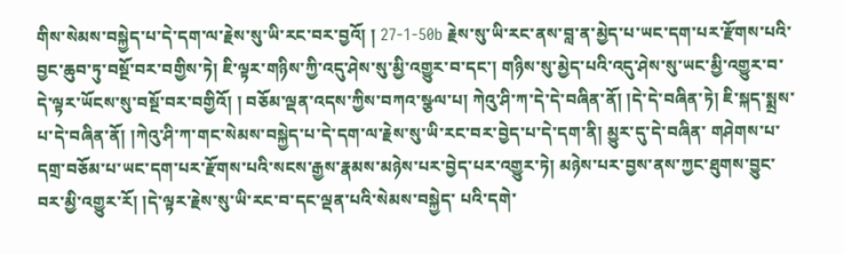གིས་སེམས་བསྐྱེད་པ་དེ་དག་ལ་རྗེས་སུ་ཡི་རང་བར་བྱའོ། ། 27-1-50b རྗེས་སུ་ཡི་རང་ནས་བླ་ན་མྱེད་པ་ཡང་དག་པར་རྫོགས་པའི་བྱང་ཆུབ་ཏུ་བསྔོ་བར་བགྱིས་ཏེ། ཇི་ལྟར་གཉིས་ཀྱི་འདུ་ཤེས་སུ་མྱི་འགྱུར་བ་དང་། གཉིས་སུ་མྱེད་པའི་འདུ་ཤེས་སུ་ཡང་མྱི་འགྱུར་བ་དེ་ལྟར་ཡོངས་སུ་བསྔོ་བར་བགྱིའོ། ། བཅོམ་ལྡན་འདས་ཀྱིས་བཀའ་སྩལ་པ། ཀེའུ་ཤི་ཀ་དེ་དེ་བཞིན་ནོ། །དེ་དེ་བཞིན་ཏེ། ཇི་སྐད་སྨྲས་པ་དེ་བཞིན་ནོ། །ཀེའུ་ཤི་ཀ་གང་སེམས་བསྐྱེད་པ་དེ་དག་ལ་རྗེས་སུ་ཡི་རང་བར་བྱེད་པ་དེ་དག་ནི། མྱུར་དུ་དེ་བཞིན་ གཤེགས་པ་དགྲ་བཅོམ་པ་ཡང་དག་པར་རྫོགས་པའི་སངས་རྒྱས་རྣམས་མཉེས་པར་བྱེད་པར་འགྱུར་ཏེ། མཉེས་པར་བྱས་ནས་ཀྱང་ཐུགས་བྱུང་བར་མྱི་འགྱུར་རོ། །དེ་ལྟར་རྗེས་སུ་ཡི་རང་བ་དང་ལྡན་པའི་སེམས་བསྐྱེད་ པའི་དགེ་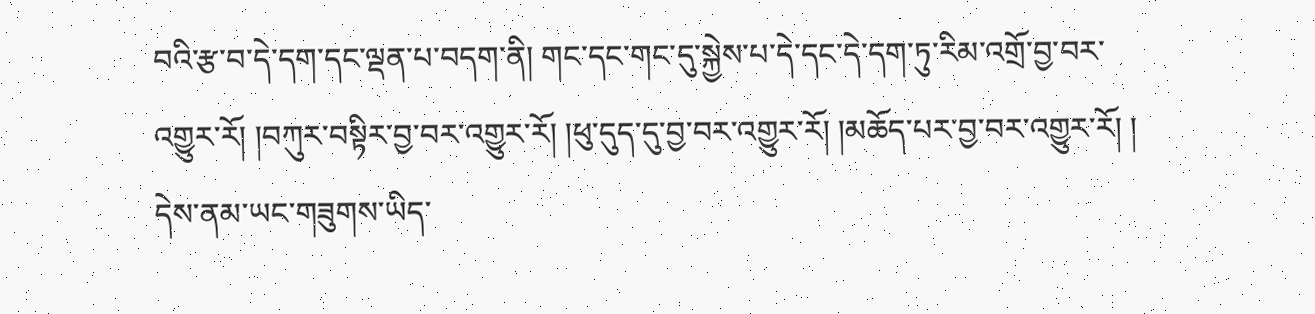བའི་རྩ་བ་དེ་དག་དང་ལྡན་པ་བདག་ནི། གང་དང་གང་དུ་སྐྱེས་པ་དེ་དང་དེ་དག་ཏུ་རིམ་འགྲོ་བྱ་བར་འགྱུར་རོ། །བཀུར་བསྟིར་བྱ་བར་འགྱུར་རོ། །ཕུ་དུད་དུ་བྱ་བར་འགྱུར་རོ། །མཆོད་པར་བྱ་བར་འགྱུར་རོ། ། དེས་ནམ་ཡང་གཟུགས་ཡིད་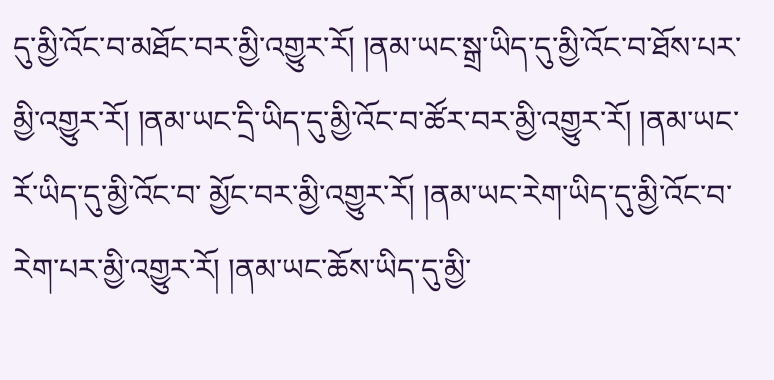དུ་མྱི་འོང་བ་མཐོང་བར་མྱི་འགྱུར་རོ། །ནམ་ཡང་སྒྲ་ཡིད་དུ་མྱི་འོང་བ་ཐོས་པར་མྱི་འགྱུར་རོ། །ནམ་ཡང་དྲི་ཡིད་དུ་མྱི་འོང་བ་ཚོར་བར་མྱི་འགྱུར་རོ། །ནམ་ཡང་རོ་ཡིད་དུ་མྱི་འོང་བ་ མྱོང་བར་མྱི་འགྱུར་རོ། །ནམ་ཡང་རེག་ཡིད་དུ་མྱི་འོང་བ་རེག་པར་མྱི་འགྱུར་རོ། །ནམ་ཡང་ཆོས་ཡིད་དུ་མྱི་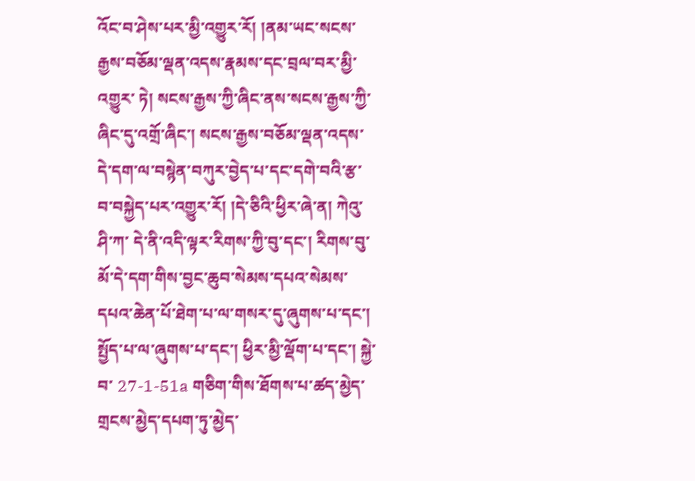འོང་བ་ཤེས་པར་མྱི་འགྱུར་རོ། །ནམ་ཡང་སངས་རྒྱས་བཅོམ་ལྡན་འདས་རྣམས་དང་བྲལ་བར་མྱི་འགྱུར་ ཏེ། སངས་རྒྱས་ཀྱི་ཞིང་ནས་སངས་རྒྱས་ཀྱི་ཞིང་དུ་འགྲོ་ཞིང་། སངས་རྒྱས་བཅོམ་ལྡན་འདས་དེ་དག་ལ་བསྙེན་བཀུར་བྱེད་པ་དང་དགེ་བའི་རྩ་བ་བསྐྱེད་པར་འགྱུར་རོ། །དེ་ཅིའི་ཕྱིར་ཞེ་ན། ཀེའུ་ཤི་ཀ་ དེ་ནི་འདི་ལྟར་རིགས་ཀྱི་བུ་དང་། རིགས་བུ་མོ་དེ་དག་གིས་བྱང་ཆུབ་སེམས་དཔའ་སེམས་དཔའ་ཆེན་པོ་ཐེག་པ་ལ་གསར་དུ་ཞུགས་པ་དང་། སྤྱོད་པ་ལ་ཞུགས་པ་དང་། ཕྱིར་མྱི་ལྡོག་པ་དང་། སྐྱེ་བ་ 27-1-51a གཅིག་གིས་ཐོགས་པ་ཚད་མྱེད་གྲངས་མྱེད་དཔག་ཏུ་མྱེད་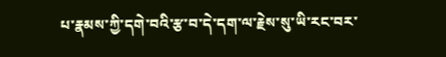པ་རྣམས་ཀྱི་དགེ་བའི་རྩ་བ་དེ་དག་ལ་རྗེས་སུ་ཡི་རང་བར་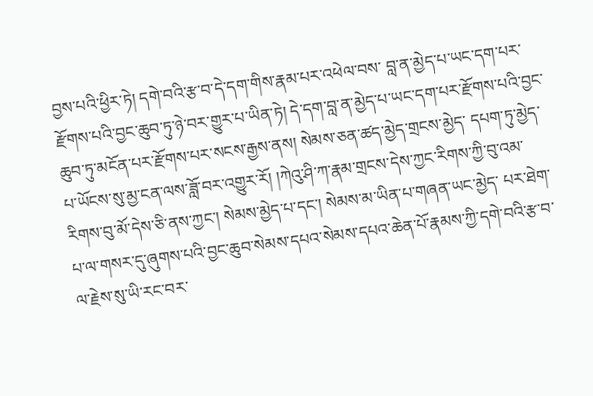བྱས་པའི་ཕྱིར་ཏེ། དགེ་བའི་རྩ་བ་དེ་དག་གིས་རྣམ་པར་འཕེལ་བས་ བླ་ན་མྱེད་པ་ཡང་དག་པར་རྫོགས་པའི་བྱང་ཆུབ་ཏུ་ཉེ་བར་གྱུར་པ་ཡིན་ཏེ། དེ་དག་བླ་ན་མྱེད་པ་ཡང་དག་པར་རྫོགས་པའི་བྱང་ཆུབ་ཏུ་མངོན་པར་རྫོགས་པར་སངས་རྒྱས་ནས། སེམས་ཅན་ཚད་མྱེད་གྲངས་མྱེད་ དཔག་ཏུ་མྱེད་པ་ཡོངས་སུ་མྱ་ངན་ལས་ཟློ་བར་འགྱུར་རོ། །ཀེའུ་ཤི་ཀ་རྣམ་གྲངས་དེས་ཀྱང་རིགས་ཀྱི་བུ་འམ་རིགས་བུ་མོ་དེས་ཅི་ནས་ཀྱང་། སེམས་མྱེད་པ་དང་། སེམས་མ་ཡིན་པ་གཞན་ཡང་མྱེད་ པར་ཐེག་པ་ལ་གསར་དུ་ཞུགས་པའི་བྱང་ཆུབ་སེམས་དཔའ་སེམས་དཔའ་ཆེན་པོ་རྣམས་ཀྱི་དགེ་བའི་རྩ་བ་ལ་རྗེས་སུ་ཡི་རང་བར་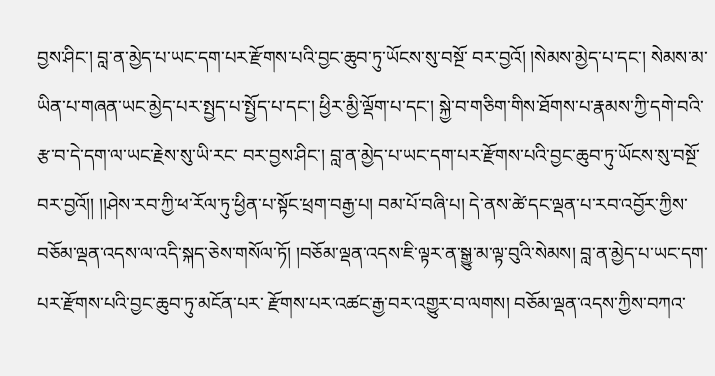བྱས་ཤིང་། བླ་ན་མྱེད་པ་ཡང་དག་པར་རྫོགས་པའི་བྱང་ཆུབ་ཏུ་ཡོངས་སུ་བསྔོ་ བར་བྱའོ། །སེམས་མྱེད་པ་དང་། སེམས་མ་ཡིན་པ་གཞན་ཡང་མྱེད་པར་སྤྱད་པ་སྤྱོད་པ་དང་། ཕྱིར་མྱི་ལྡོག་པ་དང་། སྐྱེ་བ་གཅིག་གིས་ཐོགས་པ་རྣམས་ཀྱི་དགེ་བའི་རྩ་བ་དེ་དག་ལ་ཡང་རྗེས་སུ་ཡི་རང་ བར་བྱས་ཤིང་། བླ་ན་མྱེད་པ་ཡང་དག་པར་རྫོགས་པའི་བྱང་ཆུབ་ཏུ་ཡོངས་སུ་བསྔོ་བར་བྱའོ།། །།ཤེས་རབ་ཀྱི་ཕ་རོལ་ཏུ་ཕྱིན་པ་སྟོང་ཕྲག་བརྒྱ་པ། བམ་པོ་བཞི་པ། དེ་ནས་ཚེ་དང་ལྡན་པ་རབ་འབྱོར་ཀྱིས་བཅོམ་ལྡན་འདས་ལ་འདི་སྐད་ཅེས་གསོལ་ཏོ། །བཅོམ་ལྡན་འདས་ཇི་ལྟར་ན་སྒྱུ་མ་ལྟ་བུའི་སེམས། བླ་ན་མྱེད་པ་ཡང་དག་པར་རྫོགས་པའི་བྱང་ཆུབ་ཏུ་མངོན་པར་ རྫོགས་པར་འཚང་རྒྱ་བར་འགྱུར་བ་ལགས། བཅོམ་ལྡན་འདས་ཀྱིས་བཀའ་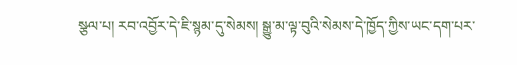སྩལ་པ། རབ་འབྱོར་དེ་ཇི་སྙམ་དུ་སེམས། སྒྱུ་མ་ལྟ་བུའི་སེམས་དེ་ཁྱོད་ཀྱིས་ཡང་དག་པར་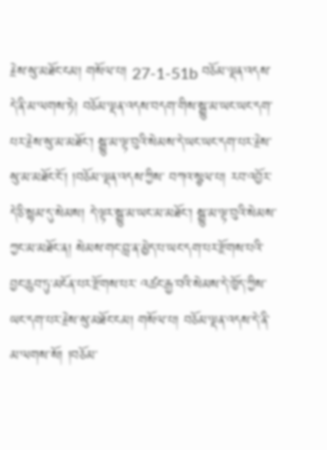རྗེས་སུ་མཐོང་ངམ། གསོལ་པ། 27-1-51b བཅོམ་ལྡན་འདས་དེ་ནི་མ་ལགས་ཏེ། བཅོམ་ལྡན་འདས་བདག་གིས་སྒྱུ་མ་ཡང་ཡང་དག་པར་རྗེས་སུ་མ་མཐོང་། སྒྱུ་མ་ལྟ་བུའི་སེམས་དེ་ཡང་ཡང་དག་པར་རྗེས་སུ་མ་མཐོང་ངོ་། །བཅོམ་ལྡན་འདས་ཀྱིས་ བཀའ་སྩལ་པ། རབ་འབྱོར་དེ་ཅི་སྙམ་དུ་སེམས། དེ་ལྟར་སྒྱུ་མ་ཡང་མ་མཐོང་། སྒྱུ་མ་ལྟ་བུའི་སེམས་ཀྱང་མ་མཐོང་ན། སེམས་གང་བླ་ན་མྱེད་པ་ཡང་དག་པར་རྫོགས་པའི་བྱང་ཆུབ་ཏུ་མངོན་པར་རྫོགས་པར་ འཚང་རྒྱ་བའི་སེམས་དེ་ཁྱོད་ཀྱིས་ཡང་དག་པར་རྗེས་སུ་མཐོང་ངམ། གསོལ་པ། བཅོམ་ལྡན་འདས་དེ་ནི་མ་ལགས་སོ། །བཅོམ་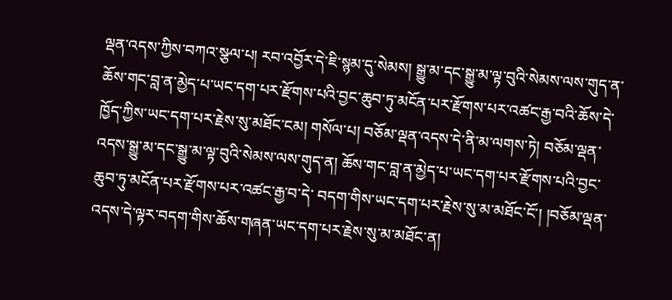ལྡན་འདས་ཀྱིས་བཀའ་སྩལ་པ། རབ་འབྱོར་དེ་ཇི་སྙམ་དུ་སེམས། སྒྱུ་མ་དང་སྒྱུ་མ་ལྟ་བུའི་སེམས་ལས་གུད་ན་ཆོས་གང་བླ་ན་མྱེད་པ་ཡང་དག་པར་རྫོགས་པའི་བྱང་ཆུབ་ཏུ་མངོན་པར་རྫོགས་པར་འཚང་རྒྱ་བའི་ཆོས་དེ་ཁྱོད་ཀྱིས་ཡང་དག་པར་རྗེས་སུ་མཐོང་ངམ། གསོལ་པ། བཅོམ་ལྡན་འདས་དེ་ནི་མ་ལགས་ཏེ། བཅོམ་ལྡན་འདས་སྒྱུ་མ་དང་སྒྱུ་མ་ལྟ་བུའི་སེམས་ལས་གུད་ན། ཆོས་གང་བླ་ན་མྱེད་པ་ཡང་དག་པར་རྫོགས་པའི་བྱང་ཆུབ་ཏུ་མངོན་པར་རྫོགས་པར་འཚང་རྒྱ་བ་དེ་ བདག་གིས་ཡང་དག་པར་རྗེས་སུ་མ་མཐོང་ངོ་། །བཅོམ་ལྡན་འདས་དེ་ལྟར་བདག་གིས་ཆོས་གཞན་ཡང་དག་པར་རྗེས་སུ་མ་མཐོང་ན།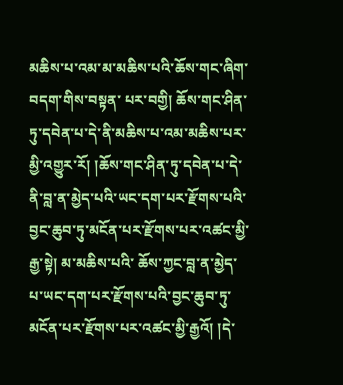མཆིས་པ་འམ་མ་མཆིས་པའི་ཆོས་གང་ཞིག་བདག་གིས་བསྟན་ པར་བགྱི། ཆོས་གང་ཤིན་ཏུ་དབེན་པ་དེ་ནི་མཆིས་པ་འམ་མཆིས་པར་མྱི་འགྱུར་རོ། །ཆོས་གང་ཤིན་ཏུ་དབེན་པ་དེ་ནི་བླ་ན་མྱེད་པའི་ཡང་དག་པར་རྫོགས་པའི་བྱང་ཆུབ་ཏུ་མངོན་པར་རྫོགས་པར་འཚང་མྱི་རྒྱ་སྟེ། མ་མཆིས་པའི་ ཆོས་ཀྱང་བླ་ན་མྱེད་པ་ཡང་དག་པར་རྫོགས་པའི་བྱང་ཆུབ་ཏུ་མངོན་པར་རྫོགས་པར་འཚང་མྱི་རྒྱའོ། །དེ་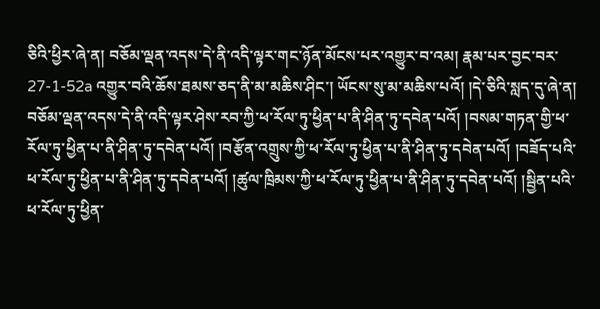ཅིའི་ཕྱིར་ཞེ་ན། བཅོམ་ལྡན་འདས་དེ་ནི་འདི་ལྟར་གང་ཉོན་མོངས་པར་འགྱུར་བ་འམ། རྣམ་པར་བྱང་བར་ 27-1-52a འགྱུར་བའི་ཆོས་ཐམས་ཅད་ནི་མ་མཆིས་ཤིང་། ཡོངས་སུ་མ་མཆིས་པའོ། །དེ་ཅིའི་སླད་དུ་ཞེ་ན། བཅོམ་ལྡན་འདས་དེ་ནི་འདི་ལྟར་ཤེས་རབ་ཀྱི་ཕ་རོལ་ཏུ་ཕྱིན་པ་ནི་ཤིན་ཏུ་དབེན་པའོ། །བསམ་གཏན་གྱི་ཕ་ རོལ་ཏུ་ཕྱིན་པ་ནི་ཤིན་ཏུ་དབེན་པའོ། །བརྩོན་འགྲུས་ཀྱི་ཕ་རོལ་ཏུ་ཕྱིན་པ་ནི་ཤིན་ཏུ་དབེན་པའོ། །བཟོད་པའི་ཕ་རོལ་ཏུ་ཕྱིན་པ་ནི་ཤིན་ཏུ་དབེན་པའོ། །ཚུལ་ཁྲིམས་ཀྱི་ཕ་རོལ་ཏུ་ཕྱིན་པ་ནི་ཤིན་ཏུ་དབེན་པའོ། །སྦྱིན་པའི་ཕ་རོལ་ཏུ་ཕྱིན་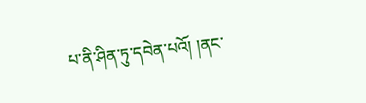པ་ནི་ཤིན་ཏུ་དབེན་པའོ། །ནང་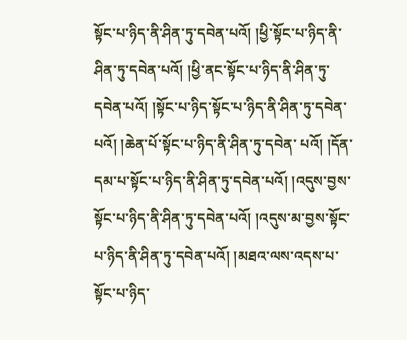སྟོང་པ་ཉིད་ནི་ཤིན་ཏུ་དབེན་པའོ། །ཕྱི་སྟོང་པ་ཉིད་ནི་ཤིན་ཏུ་དབེན་པའོ། །ཕྱི་ནང་སྟོང་པ་ཉིད་ནི་ཤིན་ཏུ་དབེན་པའོ། །སྟོང་པ་ཉིད་སྟོང་པ་ཉིད་ནི་ཤིན་ཏུ་དབེན་པའོ། །ཆེན་པོ་སྟོང་པ་ཉིད་ནི་ཤིན་ཏུ་དབེན་ པའོ། །དོན་དམ་པ་སྟོང་པ་ཉིད་ནི་ཤིན་ཏུ་དབེན་པའོ། །འདུས་བྱས་སྟོང་པ་ཉིད་ནི་ཤིན་ཏུ་དབེན་པའོ། །འདུས་མ་བྱས་སྟོང་པ་ཉིད་ནི་ཤིན་ཏུ་དབེན་པའོ། །མཐའ་ལས་འདས་པ་སྟོང་པ་ཉིད་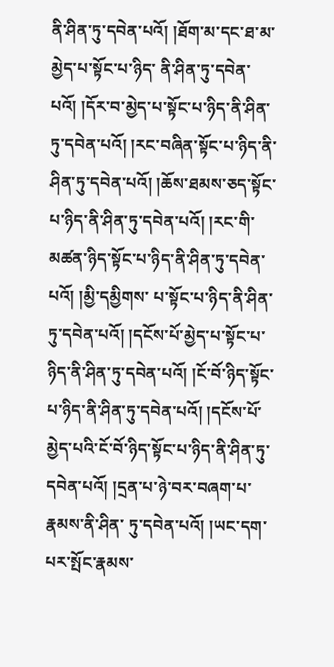ནི་ཤིན་ཏུ་དབེན་པའོ། །ཐོག་མ་དང་ཐ་མ་མྱེད་པ་སྟོང་པ་ཉིད་ ནི་ཤིན་ཏུ་དབེན་པའོ། །དོར་བ་མྱེད་པ་སྟོང་པ་ཉིད་ནི་ཤིན་ཏུ་དབེན་པའོ། །རང་བཞིན་སྟོང་པ་ཉིད་ནི་ཤིན་ཏུ་དབེན་པའོ། །ཆོས་ཐམས་ཅད་སྟོང་པ་ཉིད་ནི་ཤིན་ཏུ་དབེན་པའོ། །རང་གི་མཚན་ཉིད་སྟོང་པ་ཉིད་ནི་ཤིན་ཏུ་དབེན་པའོ། །མྱི་དམྱིགས་ པ་སྟོང་པ་ཉིད་ནི་ཤིན་ཏུ་དབེན་པའོ། །དངོས་པོ་མྱེད་པ་སྟོང་པ་ཉིད་ནི་ཤིན་ཏུ་དབེན་པའོ། །ངོ་བོ་ཉིད་སྟོང་པ་ཉིད་ནི་ཤིན་ཏུ་དབེན་པའོ། །དངོས་པོ་མྱེད་པའི་ངོ་བོ་ཉིད་སྟོང་པ་ཉིད་ནི་ཤིན་ཏུ་དབེན་པའོ། །དྲན་པ་ཉེ་བར་བཞག་པ་རྣམས་ནི་ཤིན་ ཏུ་དབེན་པའོ། །ཡང་དག་པར་སྤོང་རྣམས་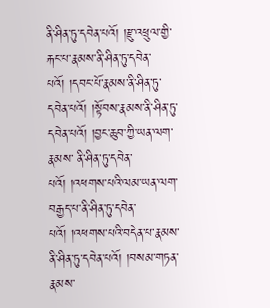ནི་ཤིན་ཏུ་དབེན་པའོ། །རྫུ་འཕྲུལ་གྱི་རྐང་པ་རྣམས་ནི་ཤིན་ཏུ་དབེན་པའོ། །དབང་པོ་རྣམས་ནི་ཤིན་ཏུ་དབེན་པའོ། །སྟོབས་རྣམས་ནི་ཤིན་ཏུ་དབེན་པའོ། །བྱང་ཆུབ་ཀྱི་ཡན་ལག་རྣམས་ ནི་ཤིན་ཏུ་དབེན་པའོ། །འཕགས་པའི་ལམ་ཡན་ལག་བརྒྱད་པ་ནི་ཤིན་ཏུ་དབེན་པའོ། །འཕགས་པའི་བདེན་པ་རྣམས་ནི་ཤིན་ཏུ་དབེན་པའོ། །བསམ་གཏན་རྣམས་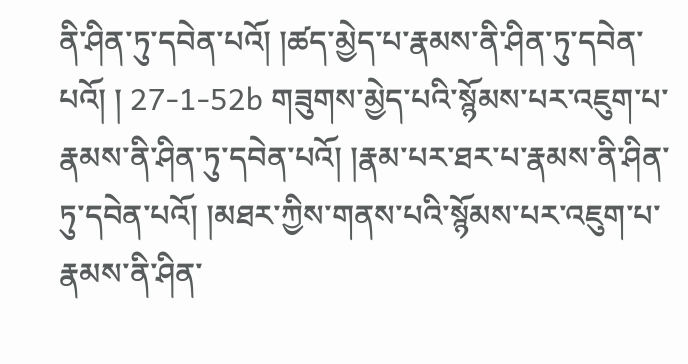ནི་ཤིན་ཏུ་དབེན་པའོ། །ཚད་མྱེད་པ་རྣམས་ནི་ཤིན་ཏུ་དབེན་པའོ། ། 27-1-52b གཟུགས་མྱེད་པའི་སྙོམས་པར་འཇུག་པ་རྣམས་ནི་ཤིན་ཏུ་དབེན་པའོ། །རྣམ་པར་ཐར་པ་རྣམས་ནི་ཤིན་ཏུ་དབེན་པའོ། །མཐར་ཀྱིས་གནས་པའི་སྙོམས་པར་འཇུག་པ་རྣམས་ནི་ཤིན་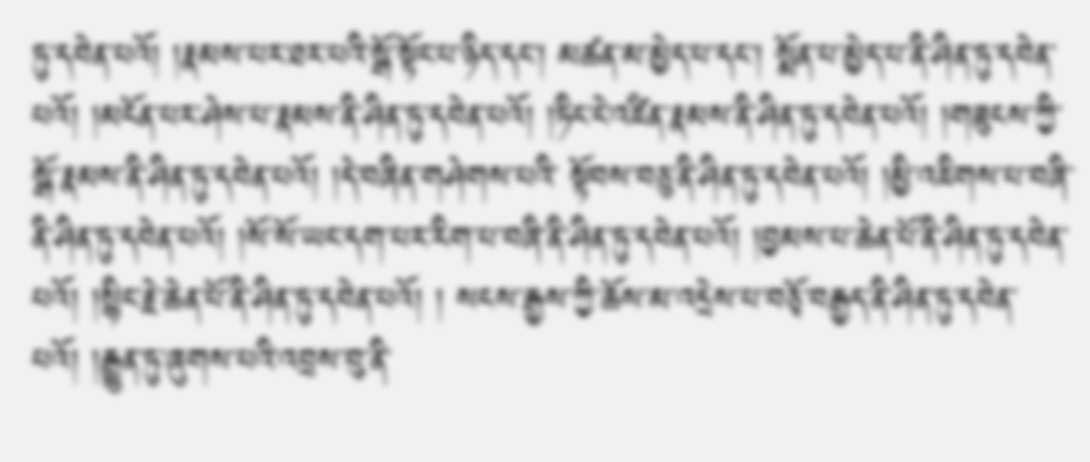ཏུ་དབེན་པའོ། །རྣམས་པར་ཐར་པའི་སྒོ་སྟོང་པ་ཉིད་དང་། མཚན་མ་མྱེད་པ་དང་། སྨོན་པ་མྱེད་པ་ནི་ཤིན་ཏུ་དབེན་པའོ། །མངོན་པར་ཤེས་པ་རྣམས་ནི་ཤིན་ཏུ་དབེན་པའོ། །ཏིང་ངེ་འཛིན་རྣམས་ནི་ཤིན་ཏུ་དབེན་པའོ། །གཟུངས་ཀྱི་སྒོ་རྣམས་ནི་ཤིན་ཏུ་དབེན་པའོ། །དེ་བཞིན་གཤེགས་པའི་ སྟོབས་བཅུ་ནི་ཤིན་ཏུ་དབེན་པའོ། །མྱི་འཇིགས་པ་བཞི་ནི་ཤིན་ཏུ་དབེན་པའོ། །སོ་སོ་ཡང་དག་པར་རིག་པ་བཞི་ནི་ཤིན་ཏུ་དབེན་པའོ། །བྱམས་པ་ཆེན་པོ་ནི་ཤིན་ཏུ་དབེན་པའོ། །སྙིང་རྗེ་ཆེན་པོ་ནི་ཤིན་ཏུ་དབེན་པའོ། ། སངས་རྒྱས་ཀྱི་ཆོས་མ་འདྲེས་པ་བཅྭོ་བརྒྱད་ནི་ཤིན་ཏུ་དབེན་པའོ། །རྒྱུན་ཏུ་ཞུགས་པའི་འབྲས་བུ་ནི་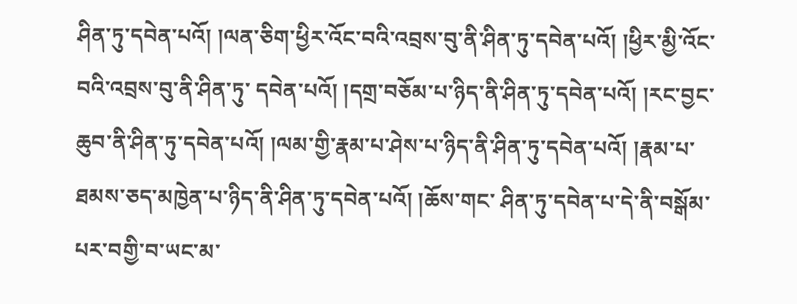ཤིན་ཏུ་དབེན་པའོ། །ལན་ཅིག་ཕྱིར་འོང་བའི་འབྲས་བུ་ནི་ཤིན་ཏུ་དབེན་པའོ། །ཕྱིར་མྱི་འོང་བའི་འབྲས་བུ་ནི་ཤིན་ཏུ་ དབེན་པའོ། །དགྲ་བཅོམ་པ་ཉིད་ནི་ཤིན་ཏུ་དབེན་པའོ། །རང་བྱང་ཆུབ་ནི་ཤིན་ཏུ་དབེན་པའོ། །ལམ་གྱི་རྣམ་པ་ཤེས་པ་ཉིད་ནི་ཤིན་ཏུ་དབེན་པའོ། །རྣམ་པ་ཐམས་ཅད་མཁྱེན་པ་ཉིད་ནི་ཤིན་ཏུ་དབེན་པའོ། །ཆོས་གང་ ཤིན་ཏུ་དབེན་པ་དེ་ནི་བསྒོམ་པར་བགྱི་བ་ཡང་མ་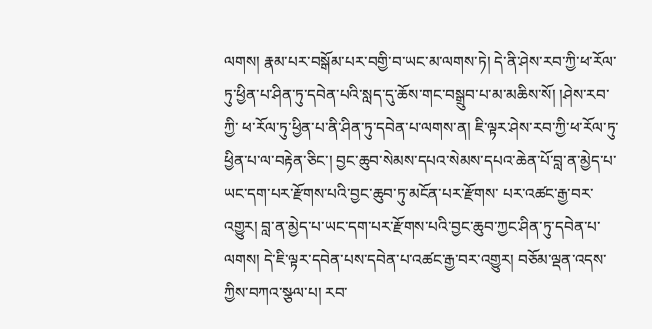ལགས། རྣམ་པར་བསྒོམ་པར་བགྱི་བ་ཡང་མ་ལགས་ཏེ། དེ་ནི་ཤེས་རབ་ཀྱི་ཕ་རོལ་ཏུ་ཕྱིན་པ་ཤིན་ཏུ་དབེན་པའི་སླད་དུ་ཆོས་གང་བསྒྲུབ་པ་མ་མཆིས་སོ། །ཤེས་རབ་ཀྱི་ ཕ་རོལ་ཏུ་ཕྱིན་པ་ནི་ཤིན་ཏུ་དབེན་པ་ལགས་ན། ཇི་ལྟར་ཤེས་རབ་ཀྱི་ཕ་རོལ་ཏུ་ཕྱིན་པ་ལ་བརྟེན་ཅིང་། བྱང་ཆུབ་སེམས་དཔའ་སེམས་དཔའ་ཆེན་པོ་བླ་ན་མྱེད་པ་ཡང་དག་པར་རྫོགས་པའི་བྱང་ཆུབ་ཏུ་མངོན་པར་རྫོགས་ པར་འཚང་རྒྱ་བར་འགྱུར། བླ་ན་མྱེད་པ་ཡང་དག་པར་རྫོགས་པའི་བྱང་ཆུབ་ཀྱང་ཤིན་ཏུ་དབེན་པ་ལགས། དེ་ཇི་ལྟར་དབེན་པས་དབེན་པ་འཚང་རྒྱ་བར་འགྱུར། བཅོམ་ལྡན་འདས་ཀྱིས་བཀའ་སྩལ་པ། རབ་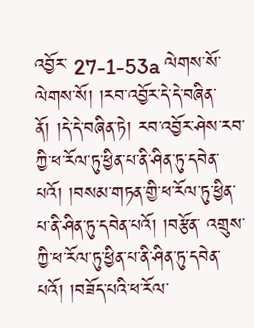འབྱོར་ 27-1-53a ལེགས་སོ་ལེགས་སོ། །རབ་འབྱོར་དེ་དེ་བཞིན་ནོ། །དེ་དེ་བཞིན་ཏེ། རབ་འབྱོར་ཤེས་རབ་ཀྱི་ཕ་རོལ་ཏུ་ཕྱིན་པ་ནི་ཤིན་ཏུ་དབེན་པའོ། །བསམ་གཏན་གྱི་ཕ་རོལ་ཏུ་ཕྱིན་པ་ནི་ཤིན་ཏུ་དབེན་པའོ། །བརྩོན་ འགྲུས་ཀྱི་ཕ་རོལ་ཏུ་ཕྱིན་པ་ནི་ཤིན་ཏུ་དབེན་པའོ། །བཟོད་པའི་ཕ་རོལ་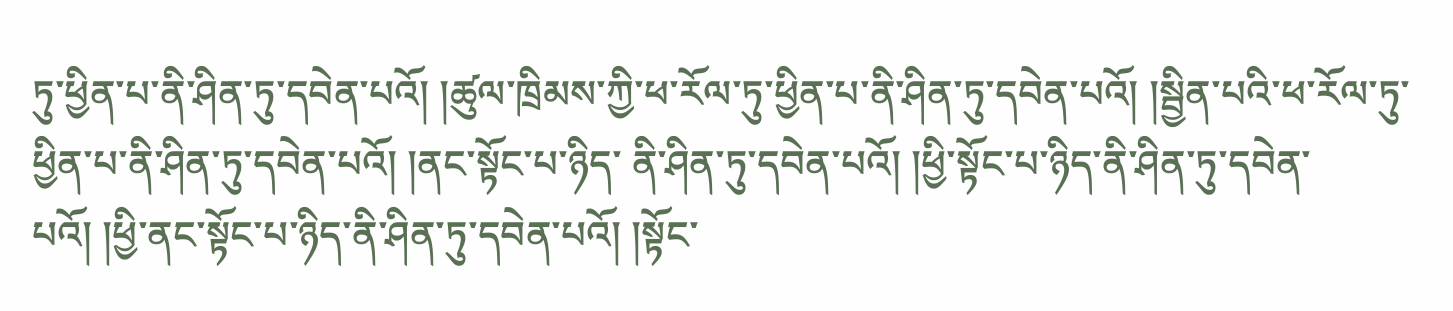ཏུ་ཕྱིན་པ་ནི་ཤིན་ཏུ་དབེན་པའོ། །ཚུལ་ཁྲིམས་ཀྱི་ཕ་རོལ་ཏུ་ཕྱིན་པ་ནི་ཤིན་ཏུ་དབེན་པའོ། །སྦྱིན་པའི་ཕ་རོལ་ཏུ་ཕྱིན་པ་ནི་ཤིན་ཏུ་དབེན་པའོ། །ནང་སྟོང་པ་ཉིད་ ནི་ཤིན་ཏུ་དབེན་པའོ། །ཕྱི་སྟོང་པ་ཉིད་ནི་ཤིན་ཏུ་དབེན་པའོ། །ཕྱི་ནང་སྟོང་པ་ཉིད་ནི་ཤིན་ཏུ་དབེན་པའོ། །སྟོང་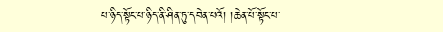པ་ཉིད་སྟོང་པ་ཉིད་ནི་ཤིན་ཏུ་དབེན་པའོ། །ཆེན་པོ་སྟོང་པ་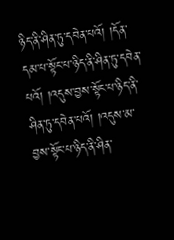ཉིད་ནི་ཤིན་ཏུ་དབེན་པའོ། །དོན་དམ་པ་སྟོང་པ་ཉིད་ནི་ཤིན་ཏུ་དབེན་ པའོ། །འདུས་བྱས་སྟོང་པ་ཉིད་ནི་ཤིན་ཏུ་དབེན་པའོ། །འདུས་མ་བྱས་སྟོང་པ་ཉིད་ནི་ཤིན་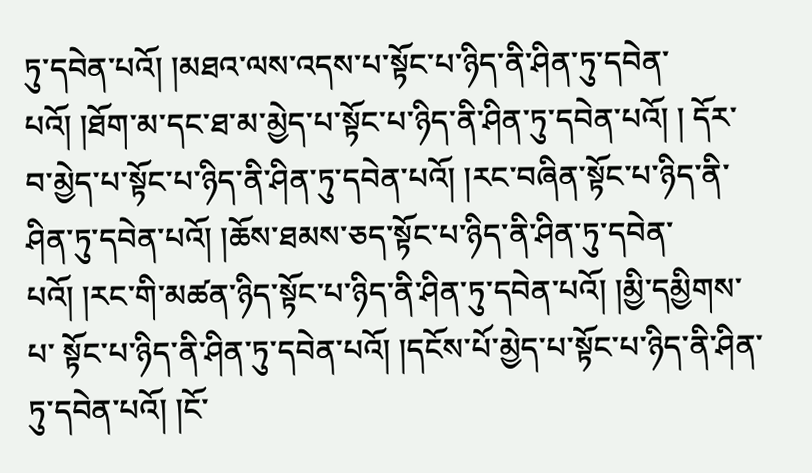ཏུ་དབེན་པའོ། །མཐའ་ལས་འདས་པ་སྟོང་པ་ཉིད་ནི་ཤིན་ཏུ་དབེན་པའོ། །ཐོག་མ་དང་ཐ་མ་མྱེད་པ་སྟོང་པ་ཉིད་ནི་ཤིན་ཏུ་དབེན་པའོ། ། དོར་བ་མྱེད་པ་སྟོང་པ་ཉིད་ནི་ཤིན་ཏུ་དབེན་པའོ། །རང་བཞིན་སྟོང་པ་ཉིད་ནི་ཤིན་ཏུ་དབེན་པའོ། །ཆོས་ཐམས་ཅད་སྟོང་པ་ཉིད་ནི་ཤིན་ཏུ་དབེན་པའོ། །རང་གི་མཚན་ཉིད་སྟོང་པ་ཉིད་ནི་ཤིན་ཏུ་དབེན་པའོ། །མྱི་དམྱིགས་པ་ སྟོང་པ་ཉིད་ནི་ཤིན་ཏུ་དབེན་པའོ། །དངོས་པོ་མྱེད་པ་སྟོང་པ་ཉིད་ནི་ཤིན་ཏུ་དབེན་པའོ། །ངོ་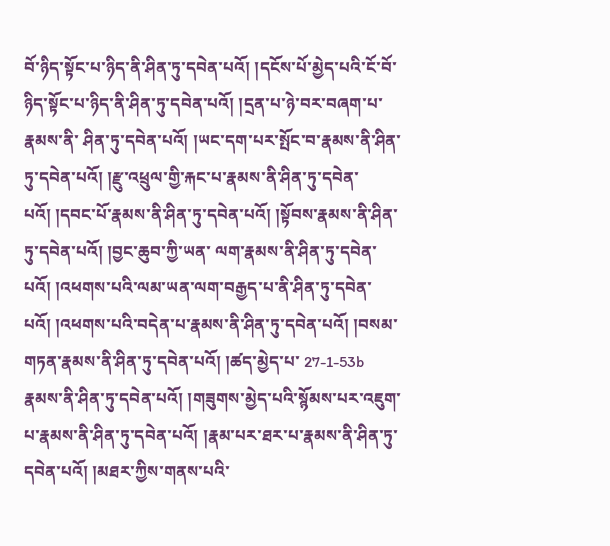བོ་ཉིད་སྟོང་པ་ཉིད་ནི་ཤིན་ཏུ་དབེན་པའོ། །དངོས་པོ་མྱེད་པའི་ངོ་བོ་ཉིད་སྟོང་པ་ཉིད་ནི་ཤིན་ཏུ་དབེན་པའོ། །དྲན་པ་ཉེ་བར་བཞག་པ་རྣམས་ནི་ ཤིན་ཏུ་དབེན་པའོ། །ཡང་དག་པར་སྤོང་བ་རྣམས་ནི་ཤིན་ཏུ་དབེན་པའོ། །རྫུ་འཕྲུལ་གྱི་རྐང་པ་རྣམས་ནི་ཤིན་ཏུ་དབེན་པའོ། །དབང་པོ་རྣམས་ནི་ཤིན་ཏུ་དབེན་པའོ། །སྟོབས་རྣམས་ནི་ཤིན་ཏུ་དབེན་པའོ། །བྱང་ཆུབ་ཀྱི་ཡན་ ལག་རྣམས་ནི་ཤིན་ཏུ་དབེན་པའོ། །འཕགས་པའི་ལམ་ཡན་ལག་བརྒྱད་པ་ནི་ཤིན་ཏུ་དབེན་པའོ། །འཕགས་པའི་བདེན་པ་རྣམས་ནི་ཤིན་ཏུ་དབེན་པའོ། །བསམ་གཏན་རྣམས་ནི་ཤིན་ཏུ་དབེན་པའོ། །ཚད་མྱེད་པ་ 27-1-53b རྣམས་ནི་ཤིན་ཏུ་དབེན་པའོ། །གཟུགས་མྱེད་པའི་སྙོམས་པར་འཇུག་པ་རྣམས་ནི་ཤིན་ཏུ་དབེན་པའོ། །རྣམ་པར་ཐར་པ་རྣམས་ནི་ཤིན་ཏུ་དབེན་པའོ། །མཐར་ཀྱིས་གནས་པའི་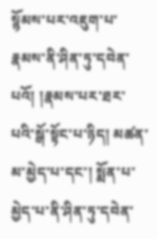སྙོམས་པར་འཇུག་པ་རྣམས་ནི་ཤིན་ཏུ་དབེན་ པའོ། །རྣམས་པར་ཐར་པའི་སྒོ་སྟོང་པ་ཉིད། མཚན་མ་མྱེད་པ་དང་། སྨོན་པ་མྱེད་པ་ནི་ཤིན་ཏུ་དབེན་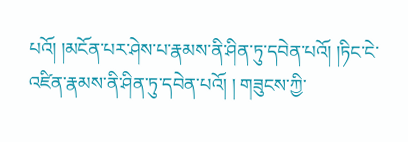པའོ། །མངོན་པར་ཤེས་པ་རྣམས་ནི་ཤིན་ཏུ་དབེན་པའོ། །ཏིང་ངེ་འཛིན་རྣམས་ནི་ཤིན་ཏུ་དབེན་པའོ། ། གཟུངས་ཀྱི་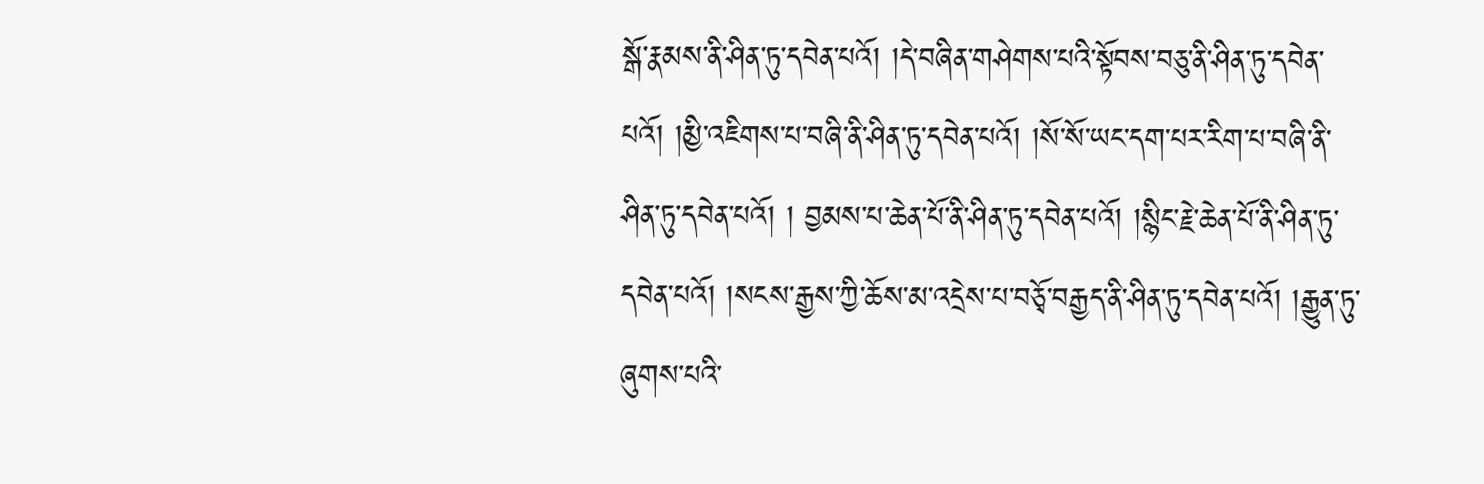སྒོ་རྣམས་ནི་ཤིན་ཏུ་དབེན་པའོ། །དེ་བཞིན་གཤེགས་པའི་སྟོབས་བཅུ་ནི་ཤིན་ཏུ་དབེན་པའོ། །མྱི་འཇིགས་པ་བཞི་ནི་ཤིན་ཏུ་དབེན་པའོ། །སོ་སོ་ཡང་དག་པར་རིག་པ་བཞི་ནི་ཤིན་ཏུ་དབེན་པའོ། ། བྱམས་པ་ཆེན་པོ་ནི་ཤིན་ཏུ་དབེན་པའོ། །སྙིང་རྗེ་ཆེན་པོ་ནི་ཤིན་ཏུ་དབེན་པའོ། །སངས་རྒྱས་ཀྱི་ཆོས་མ་འདྲེས་པ་བཅྭོ་བརྒྱད་ནི་ཤིན་ཏུ་དབེན་པའོ། །རྒྱུན་ཏུ་ཞུགས་པའི་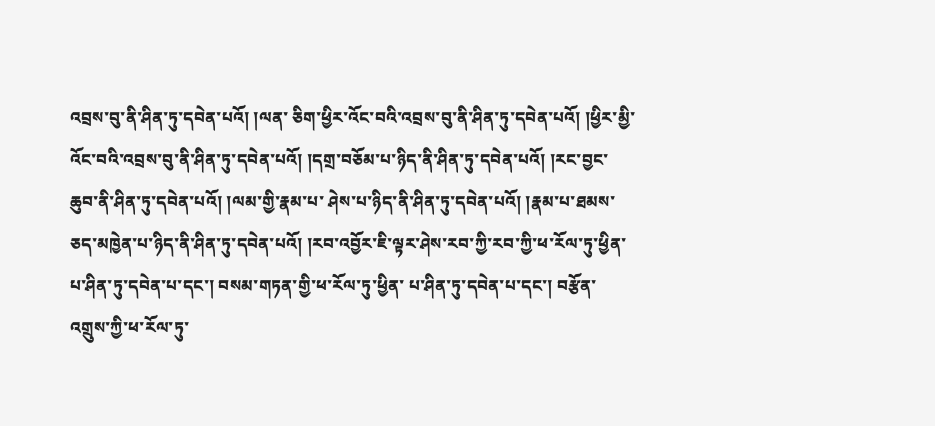འབྲས་བུ་ནི་ཤིན་ཏུ་དབེན་པའོ། །ལན་ ཅིག་ཕྱིར་འོང་བའི་འབྲས་བུ་ནི་ཤིན་ཏུ་དབེན་པའོ། །ཕྱིར་མྱི་འོང་བའི་འབྲས་བུ་ནི་ཤིན་ཏུ་དབེན་པའོ། །དགྲ་བཅོམ་པ་ཉིད་ནི་ཤིན་ཏུ་དབེན་པའོ། །རང་བྱང་ཆུབ་ནི་ཤིན་ཏུ་དབེན་པའོ། །ལམ་གྱི་རྣམ་པ་ ཤེས་པ་ཉིད་ནི་ཤིན་ཏུ་དབེན་པའོ། །རྣམ་པ་ཐམས་ཅད་མཁྱེན་པ་ཉིད་ནི་ཤིན་ཏུ་དབེན་པའོ། །རབ་འབྱོར་ཇི་ལྟར་ཤེས་རབ་ཀྱི་རབ་ཀྱི་ཕ་རོལ་ཏུ་ཕྱིན་པ་ཤིན་ཏུ་དབེན་པ་དང་། བསམ་གཏན་གྱི་ཕ་རོལ་ཏུ་ཕྱིན་ པ་ཤིན་ཏུ་དབེན་པ་དང་། བརྩོན་འགྲུས་ཀྱི་ཕ་རོལ་ཏུ་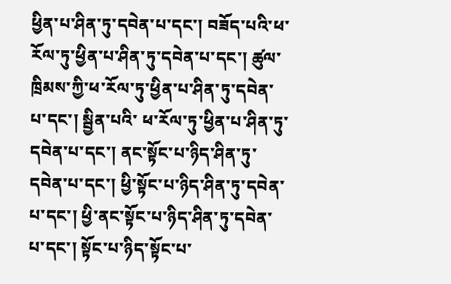ཕྱིན་པ་ཤིན་ཏུ་དབེན་པ་དང་། བཟོད་པའི་ཕ་རོལ་ཏུ་ཕྱིན་པ་ཤིན་ཏུ་དབེན་པ་དང་། ཚུལ་ཁྲིམས་ཀྱི་ཕ་རོལ་ཏུ་ཕྱིན་པ་ཤིན་ཏུ་དབེན་པ་དང་། སྦྱིན་པའི་ ཕ་རོལ་ཏུ་ཕྱིན་པ་ཤིན་ཏུ་དབེན་པ་དང་། ནང་སྟོང་པ་ཉིད་ཤིན་ཏུ་དབེན་པ་དང་། ཕྱི་སྟོང་པ་ཉིད་ཤིན་ཏུ་དབེན་པ་དང་། ཕྱི་ནང་སྟོང་པ་ཉིད་ཤིན་ཏུ་དབེན་པ་དང་། སྟོང་པ་ཉིད་སྟོང་པ་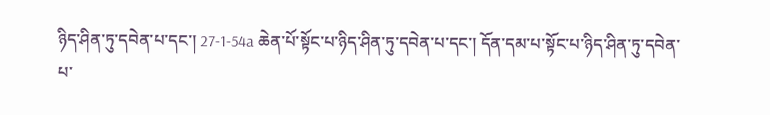ཉིད་ཤིན་ཏུ་དབེན་པ་དང་། 27-1-54a ཆེན་པོ་སྟོང་པ་ཉིད་ཤིན་ཏུ་དབེན་པ་དང་། དོན་དམ་པ་སྟོང་པ་ཉིད་ཤིན་ཏུ་དབེན་པ་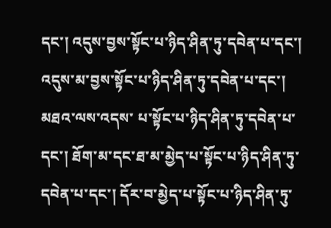དང་། འདུས་བྱས་སྟོང་པ་ཉིད་ཤིན་ཏུ་དབེན་པ་དང་། འདུས་མ་བྱས་སྟོང་པ་ཉིད་ཤིན་ཏུ་དབེན་པ་དང་། མཐའ་ལས་འདས་ པ་སྟོང་པ་ཉིད་ཤིན་ཏུ་དབེན་པ་དང་། ཐོག་མ་དང་ཐ་མ་མྱེད་པ་སྟོང་པ་ཉིད་ཤིན་ཏུ་དབེན་པ་དང་། དོར་བ་མྱེད་པ་སྟོང་པ་ཉིད་ཤིན་ཏུ་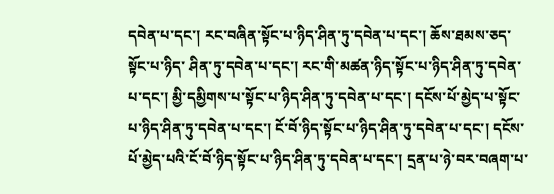དབེན་པ་དང་། རང་བཞིན་སྟོང་པ་ཉིད་ཤིན་ཏུ་དབེན་པ་དང་། ཆོས་ཐམས་ཅད་སྟོང་པ་ཉིད་ ཤིན་ཏུ་དབེན་པ་དང་། རང་གི་མཚན་ཉིད་སྟོང་པ་ཉིད་ཤིན་ཏུ་དབེན་པ་དང་། མྱི་དམྱིགས་པ་སྟོང་པ་ཉིད་ཤིན་ཏུ་དབེན་པ་དང་། དངོས་པོ་མྱེད་པ་སྟོང་པ་ཉིད་ཤིན་ཏུ་དབེན་པ་དང་། ངོ་བོ་ཉིད་སྟོང་པ་ཉིད་ཤིན་ཏུ་དབེན་པ་དང་། དངོས་པོ་མྱེད་པའི་ངོ་བོ་ཉིད་སྟོང་པ་ཉིད་ཤིན་ཏུ་དབེན་པ་དང་། དྲན་པ་ཉེ་བར་བཞག་པ་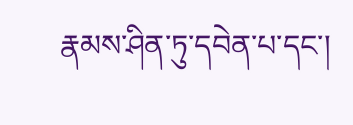རྣམས་ཤིན་ཏུ་དབེན་པ་དང་།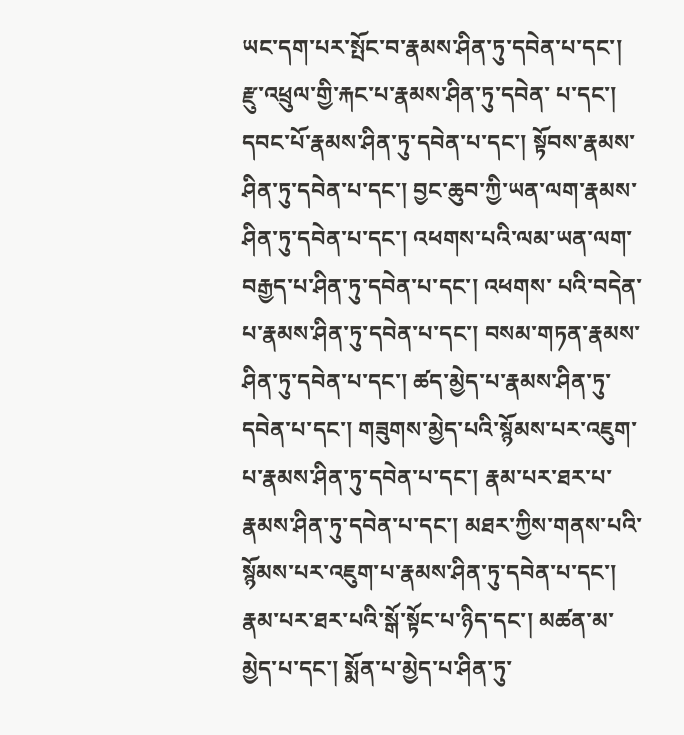ཡང་དག་པར་སྤོང་བ་རྣམས་ཤིན་ཏུ་དབེན་པ་དང་། རྫུ་འཕྲུལ་གྱི་རྐང་པ་རྣམས་ཤིན་ཏུ་དབེན་ པ་དང་། དབང་པོ་རྣམས་ཤིན་ཏུ་དབེན་པ་དང་། སྟོབས་རྣམས་ཤིན་ཏུ་དབེན་པ་དང་། བྱང་ཆུབ་ཀྱི་ཡན་ལག་རྣམས་ཤིན་ཏུ་དབེན་པ་དང་། འཕགས་པའི་ལམ་ཡན་ལག་བརྒྱད་པ་ཤིན་ཏུ་དབེན་པ་དང་། འཕགས་ པའི་བདེན་པ་རྣམས་ཤིན་ཏུ་དབེན་པ་དང་། བསམ་གཏན་རྣམས་ཤིན་ཏུ་དབེན་པ་དང་། ཚད་མྱེད་པ་རྣམས་ཤིན་ཏུ་དབེན་པ་དང་། གཟུགས་མྱེད་པའི་སྙོམས་པར་འཇུག་པ་རྣམས་ཤིན་ཏུ་དབེན་པ་དང་། རྣམ་པར་ཐར་པ་ རྣམས་ཤིན་ཏུ་དབེན་པ་དང་། མཐར་ཀྱིས་གནས་པའི་སྙོམས་པར་འཇུག་པ་རྣམས་ཤིན་ཏུ་དབེན་པ་དང་། རྣམ་པར་ཐར་པའི་སྒོ་སྟོང་པ་ཉིད་དང་། མཚན་མ་མྱེད་པ་དང་། སྨོན་པ་མྱེད་པ་ཤིན་ཏུ་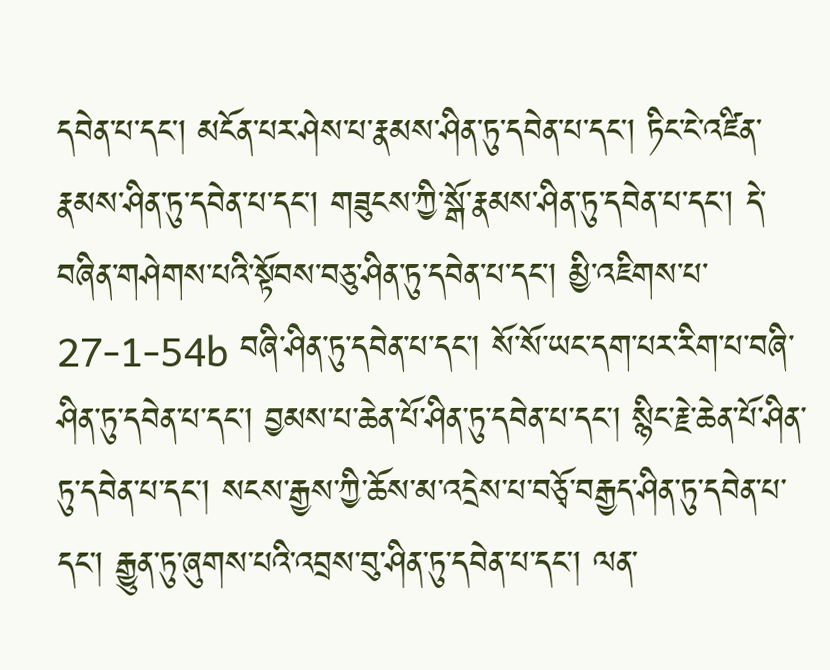དབེན་པ་དང་། མངོན་པར་ཤེས་པ་རྣམས་ཤིན་ཏུ་དབེན་པ་དང་། ཏིང་ངེ་འཛིན་རྣམས་ཤིན་ཏུ་དབེན་པ་དང་། གཟུངས་ཀྱི་སྒོ་རྣམས་ཤིན་ཏུ་དབེན་པ་དང་། དེ་བཞིན་གཤེགས་པའི་སྟོབས་བཅུ་ཤིན་ཏུ་དབེན་པ་དང་། མྱི་འཇིགས་པ་ 27-1-54b བཞི་ཤིན་ཏུ་དབེན་པ་དང་། སོ་སོ་ཡང་དག་པར་རིག་པ་བཞི་ཤིན་ཏུ་དབེན་པ་དང་། བྱམས་པ་ཆེན་པོ་ཤིན་ཏུ་དབེན་པ་དང་། སྙིང་རྗེ་ཆེན་པོ་ཤིན་ཏུ་དབེན་པ་དང་། སངས་རྒྱས་ཀྱི་ཆོས་མ་འདྲེས་པ་བཅྭོ་བརྒྱད་ཤིན་ཏུ་དབེན་པ་དང་། རྒྱུན་ཏུ་ཞུགས་པའི་འབྲས་བུ་ཤིན་ཏུ་དབེན་པ་དང་། ལན་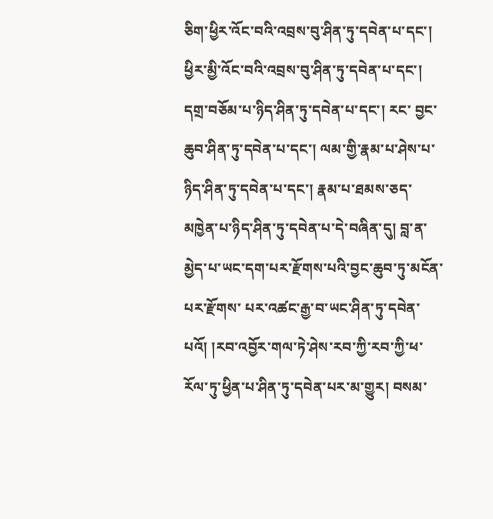ཅིག་ཕྱིར་འོང་བའི་འབྲས་བུ་ཤིན་ཏུ་དབེན་པ་དང་། ཕྱིར་མྱི་འོང་བའི་འབྲས་བུ་ཤིན་ཏུ་དབེན་པ་དང་། དགྲ་བཅོམ་པ་ཉིད་ཤིན་ཏུ་དབེན་པ་དང་། རང་ བྱང་ཆུབ་ཤིན་ཏུ་དབེན་པ་དང་། ལམ་གྱི་རྣམ་པ་ཤེས་པ་ཉིད་ཤིན་ཏུ་དབེན་པ་དང་། རྣམ་པ་ཐམས་ཅད་མཁྱེན་པ་ཉིད་ཤིན་ཏུ་དབེན་པ་དེ་བཞིན་དུ། བླ་ན་མྱེད་པ་ཡང་དག་པར་རྫོགས་པའི་བྱང་ཆུབ་ཏུ་མངོན་པར་རྫོགས་ པར་འཚང་རྒྱ་བ་ཡང་ཤིན་ཏུ་དབེན་པའོ། །རབ་འབྱོར་གལ་ཏེ་ཤེས་རབ་ཀྱི་རབ་ཀྱི་ཕ་རོལ་ཏུ་ཕྱིན་པ་ཤིན་ཏུ་དབེན་པར་མ་གྱུར། བསམ་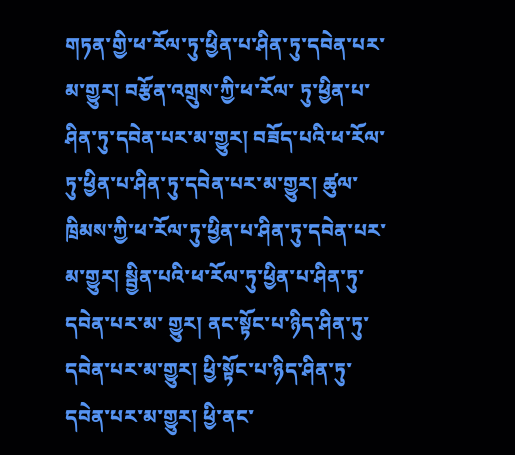གཏན་གྱི་ཕ་རོལ་ཏུ་ཕྱིན་པ་ཤིན་ཏུ་དབེན་པར་མ་གྱུར། བརྩོན་འགྲུས་ཀྱི་ཕ་རོལ་ ཏུ་ཕྱིན་པ་ཤིན་ཏུ་དབེན་པར་མ་གྱུར། བཟོད་པའི་ཕ་རོལ་ཏུ་ཕྱིན་པ་ཤིན་ཏུ་དབེན་པར་མ་གྱུར། ཚུལ་ཁྲིམས་ཀྱི་ཕ་རོལ་ཏུ་ཕྱིན་པ་ཤིན་ཏུ་དབེན་པར་མ་གྱུར། སྦྱིན་པའི་ཕ་རོལ་ཏུ་ཕྱིན་པ་ཤིན་ཏུ་དབེན་པར་མ་ གྱུར། ནང་སྟོང་པ་ཉིད་ཤིན་ཏུ་དབེན་པར་མ་གྱུར། ཕྱི་སྟོང་པ་ཉིད་ཤིན་ཏུ་དབེན་པར་མ་གྱུར། ཕྱི་ནང་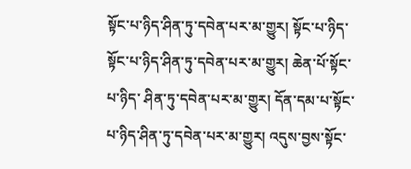སྟོང་པ་ཉིད་ཤིན་ཏུ་དབེན་པར་མ་གྱུར། སྟོང་པ་ཉིད་སྟོང་པ་ཉིད་ཤིན་ཏུ་དབེན་པར་མ་གྱུར། ཆེན་པོ་སྟོང་པ་ཉིད་ ཤིན་ཏུ་དབེན་པར་མ་གྱུར། དོན་དམ་པ་སྟོང་པ་ཉིད་ཤིན་ཏུ་དབེན་པར་མ་གྱུར། འདུས་བྱས་སྟོང་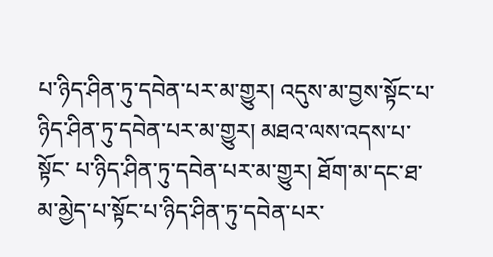པ་ཉིད་ཤིན་ཏུ་དབེན་པར་མ་གྱུར། འདུས་མ་བྱས་སྟོང་པ་ཉིད་ཤིན་ཏུ་དབེན་པར་མ་གྱུར། མཐའ་ལས་འདས་པ་སྟོང་ པ་ཉིད་ཤིན་ཏུ་དབེན་པར་མ་གྱུར། ཐོག་མ་དང་ཐ་མ་མྱེད་པ་སྟོང་པ་ཉིད་ཤིན་ཏུ་དབེན་པར་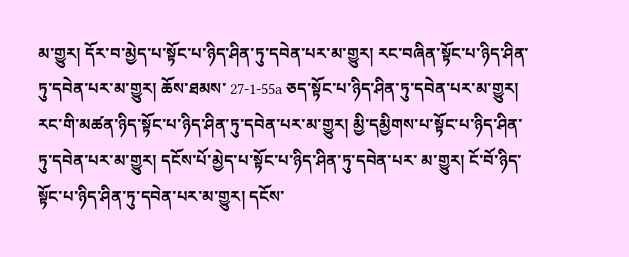མ་གྱུར། དོར་བ་མྱེད་པ་སྟོང་པ་ཉིད་ཤིན་ཏུ་དབེན་པར་མ་གྱུར། རང་བཞིན་སྟོང་པ་ཉིད་ཤིན་ཏུ་དབེན་པར་མ་གྱུར། ཆོས་ཐམས་ 27-1-55a ཅད་སྟོང་པ་ཉིད་ཤིན་ཏུ་དབེན་པར་མ་གྱུར། རང་གི་མཚན་ཉིད་སྟོང་པ་ཉིད་ཤིན་ཏུ་དབེན་པར་མ་གྱུར། མྱི་དམྱིགས་པ་སྟོང་པ་ཉིད་ཤིན་ཏུ་དབེན་པར་མ་གྱུར། དངོས་པོ་མྱེད་པ་སྟོང་པ་ཉིད་ཤིན་ཏུ་དབེན་པར་ མ་གྱུར། ངོ་བོ་ཉིད་སྟོང་པ་ཉིད་ཤིན་ཏུ་དབེན་པར་མ་གྱུར། དངོས་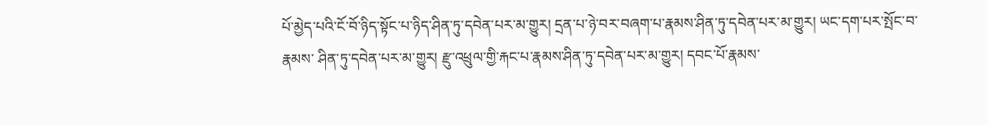པོ་མྱེད་པའི་ངོ་བོ་ཉིད་སྟོང་པ་ཉིད་ཤིན་ཏུ་དབེན་པར་མ་གྱུར། དྲན་པ་ཉེ་བར་བཞག་པ་རྣམས་ཤིན་ཏུ་དབེན་པར་མ་གྱུར། ཡང་དག་པར་སྤོང་བ་རྣམས་ ཤིན་ཏུ་དབེན་པར་མ་གྱུར། རྫུ་འཕྲུལ་གྱི་རྐང་པ་རྣམས་ཤིན་ཏུ་དབེན་པར་མ་གྱུར། དབང་པོ་རྣམས་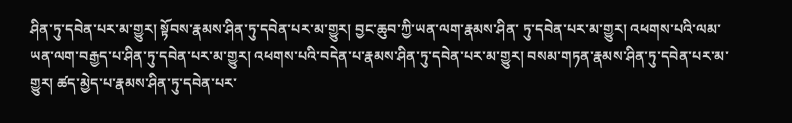ཤིན་ཏུ་དབེན་པར་མ་གྱུར། སྟོབས་རྣམས་ཤིན་ཏུ་དབེན་པར་མ་གྱུར། བྱང་ཆུབ་ཀྱི་ཡན་ལག་རྣམས་ཤིན་ ཏུ་དབེན་པར་མ་གྱུར། འཕགས་པའི་ལམ་ཡན་ལག་བརྒྱད་པ་ཤིན་ཏུ་དབེན་པར་མ་གྱུར། འཕགས་པའི་བདེན་པ་རྣམས་ཤིན་ཏུ་དབེན་པར་མ་གྱུར། བསམ་གཏན་རྣམས་ཤིན་ཏུ་དབེན་པར་མ་གྱུར། ཚད་མྱེད་པ་རྣམས་ཤིན་ཏུ་དབེན་པར་